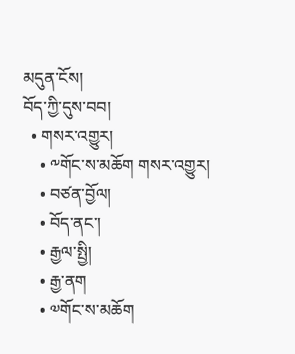མདུན་ངོས།
བོད་ཀྱི་དུས་བབ།
  • གསར་འགྱུར།
    • ༸གོང་ས་མཆོག གསར་འགྱུར།
    • བཙན་བྱོལ།
    • བོད་ནང་།
    • རྒྱལ་སྤྱི།
    • རྒྱ་ནག
    • ༧གོང་ས་མཆོག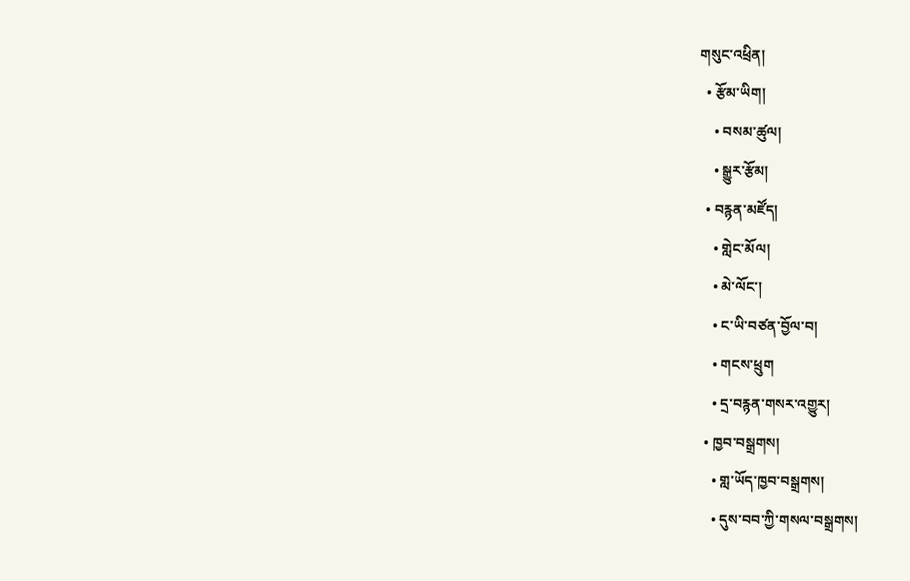གསུང་འཕྲིན།
  • རྩོམ་ཡིག།
    • བསམ་ཚུལ།
    • སྒྱུར་རྩོམ།
  • བརྙན་མཛོད།
    • གླེང་མོལ།
    • མེ་ལོང་།
    • ང་ཡི་བཙན་བྱོལ་བ།
    • གངས་ཕྲུག
    • དྲ་བརྙན་གསར་འགྱུར།
  • ཁྱབ་བསྒྲགས།
    • གླ་ཡོད་ཁྱབ་བསྒྲགས།
    • དུས་བབ་ཀྱི་གསལ་བསྒྲགས།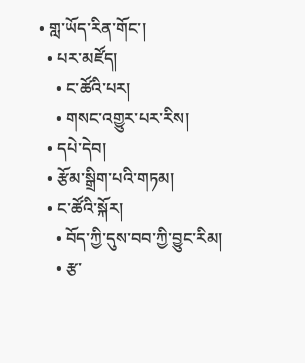• གླ་ཡོད་རིན་གོང་།
  • པར་མཛོད།
    • ང་ཚོའི་པར།
    • གསང་འགྱུར་པར་རིས།
  • དཔེ་དེབ།
  • རྩོམ་སྒྲིག་པའི་གཏམ།
  • ང་ཚོའི་སྐོར།
    • བོད་ཀྱི་དུས་བབ་ཀྱི་བྱུང་རིམ།
    • རྩ་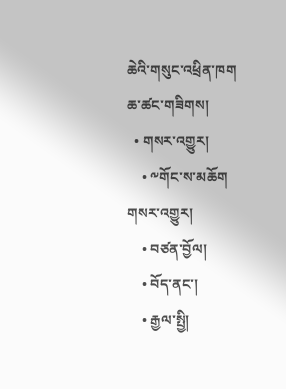ཆེའི་གསུང་འཕྲིན་ཁག
ཆ་ཚང་གཟིགས།
  • གསར་འགྱུར།
    • ༸གོང་ས་མཆོག གསར་འགྱུར།
    • བཙན་བྱོལ།
    • བོད་ནང་།
    • རྒྱལ་སྤྱི།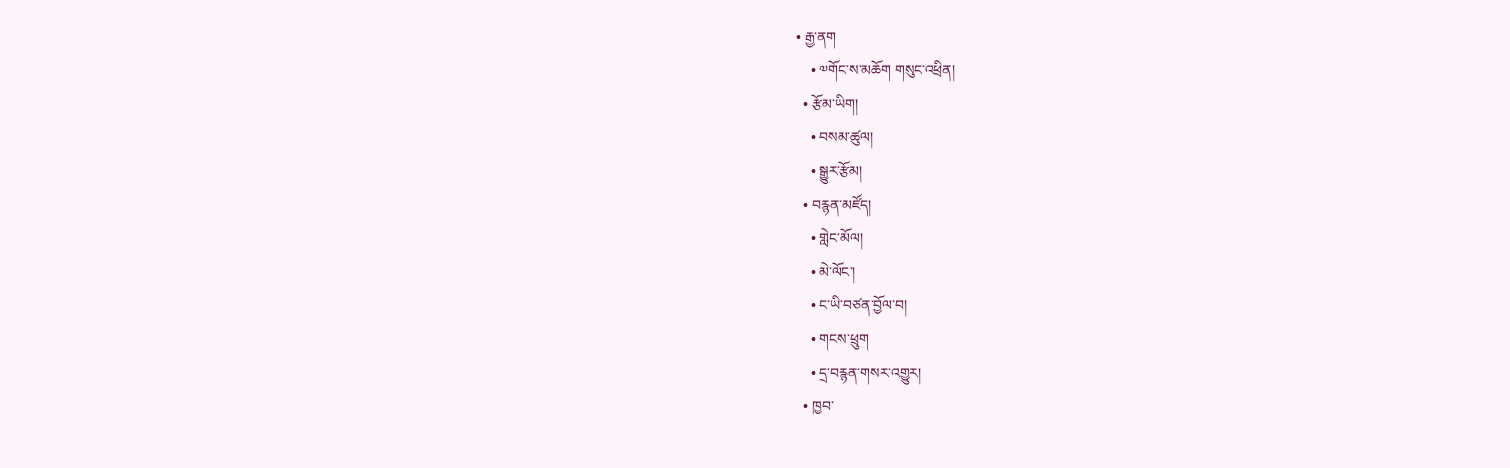• རྒྱ་ནག
    • ༧གོང་ས་མཆོག གསུང་འཕྲིན།
  • རྩོམ་ཡིག།
    • བསམ་ཚུལ།
    • སྒྱུར་རྩོམ།
  • བརྙན་མཛོད།
    • གླེང་མོལ།
    • མེ་ལོང་།
    • ང་ཡི་བཙན་བྱོལ་བ།
    • གངས་ཕྲུག
    • དྲ་བརྙན་གསར་འགྱུར།
  • ཁྱབ་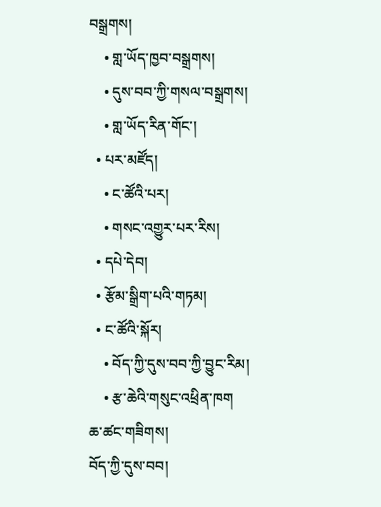བསྒྲགས།
    • གླ་ཡོད་ཁྱབ་བསྒྲགས།
    • དུས་བབ་ཀྱི་གསལ་བསྒྲགས།
    • གླ་ཡོད་རིན་གོང་།
  • པར་མཛོད།
    • ང་ཚོའི་པར།
    • གསང་འགྱུར་པར་རིས།
  • དཔེ་དེབ།
  • རྩོམ་སྒྲིག་པའི་གཏམ།
  • ང་ཚོའི་སྐོར།
    • བོད་ཀྱི་དུས་བབ་ཀྱི་བྱུང་རིམ།
    • རྩ་ཆེའི་གསུང་འཕྲིན་ཁག
ཆ་ཚང་གཟིགས།
བོད་ཀྱི་དུས་བབ།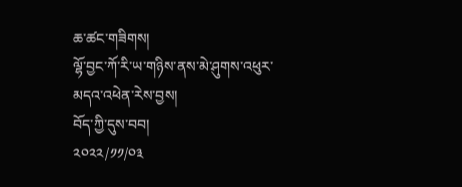ཆ་ཚང་གཟིགས།
ལྷོ་བྱང་ཀོ་རི་ཡ་གཉིས་ནས་མེ་ཤུགས་འཕུར་མདའ་འཕེན་རེས་བྱས།
བོད་ཀྱི་དུས་བབ།
༢༠༢༢/༡༡/༠༣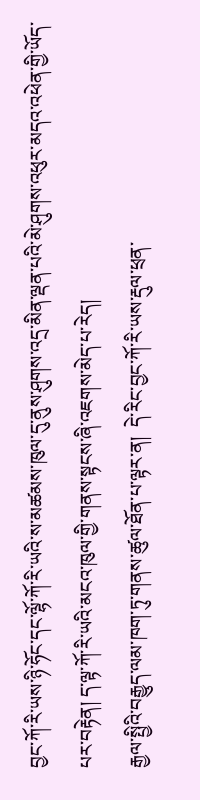བྱང་ཀོ་རི་ཡས་ཉི་ཧོང་དང་ལྷོ་ཀོ་རི་ཡའི་ས་མཚམས་ཁུལ་དུ་ནུས་ཤུགས་འདྲ་མིན་ལྡན་པའི་མེ་ཤུགས་འཕུར་མདའ་འཕེན་གྱི་ཡོད་པར་བརྟེན། ད་ལྟ་ཀོ་རི་ཡའི་མངའ་ཁུལ་གྱི་གནས་སྟངས་ཞི་འཇགས་མེད་པ་རེད།
རྒྱལ་སྤྱིའི་བརྒྱུད་ལམ་ཁག་ཏུ་གནས་ཚུལ་ཐོན་པ་ལྟར་ན།  དེ་རིང་བྱང་ཀོ་རི་ཡས་རྡུལ་ཕྲན་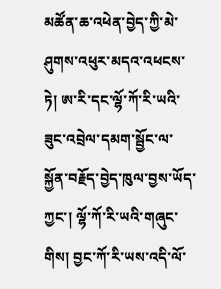མཚོན་ཆ་འཕེན་བྱེད་ཀྱི་མེ་ཤུགས་འཕུར་མདའ་འཕངས་ཏེ། ཨ་རི་དང་ལྷོ་ཀོ་རི་ཡའི་ཟུང་འབྲེལ་དམག་སྦྱོང་ལ་སྐྱོན་བརྗོད་བྱེད་ཁུལ་བྱས་ཡོད་ཀྱང་། ལྷོ་ཀོ་རི་ཡའི་གཞུང་གིས། བྱང་ཀོ་རི་ཡས་འདི་ལོ་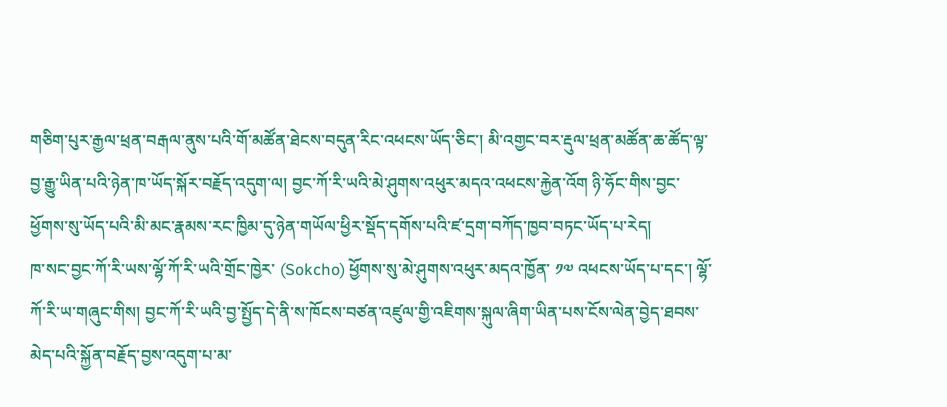གཅིག་པུར་རྒྱལ་ཕྲན་བརྒལ་ནུས་པའི་གོ་མཚོན་ཐེངས་བདུན་རིང་འཕངས་ཡོད་ཅིང་། མི་འགྱང་བར་རྡུལ་ཕྲན་མཚོན་ཆ་ཚོད་ལྟ་བྱ་རྒྱུ་ཡིན་པའི་ཉེན་ཁ་ཡོད་སྐོར་བརྗོད་འདུག་ལ། བྱང་ཀོ་རི་ཡའི་མེ་ཤུགས་འཕུར་མདའ་འཕངས་རྐྱེན་འོག ཉི་ཧོང་གིས་བྱང་ཕྱོགས་སུ་ཡོད་པའི་མི་མང་རྣམས་རང་ཁྱིམ་དུ་ཉེན་གཡོལ་ཕྱིར་སྡོད་དགོས་པའི་ཛ་དྲག་བཀོད་ཁྱབ་བཏང་ཡོད་པ་རེད།
ཁ་སང་བྱང་ཀོ་རི་ཡས་ལྷོ་ཀོ་རི་ཡའི་གྲོང་ཁྱེར་ (Sokcho) ཕྱོགས་སུ་མེ་ཤུགས་འཕུར་མདའ་ཁྱོན་ ༡༧ འཕངས་ཡོད་པ་དང་། ལྷོ་ཀོ་རི་ཡ་གཞུང་གིས། བྱང་ཀོ་རི་ཡའི་བྱ་སྤྱོད་དེ་ནི་ས་ཁོངས་བཙན་འཛུལ་གྱི་འཇིགས་སྐུལ་ཞིག་ཡིན་པས་ངོས་ལེན་བྱེད་ཐབས་མེད་པའི་སྐྱོན་བརྗོད་བྱས་འདུག་པ་མ་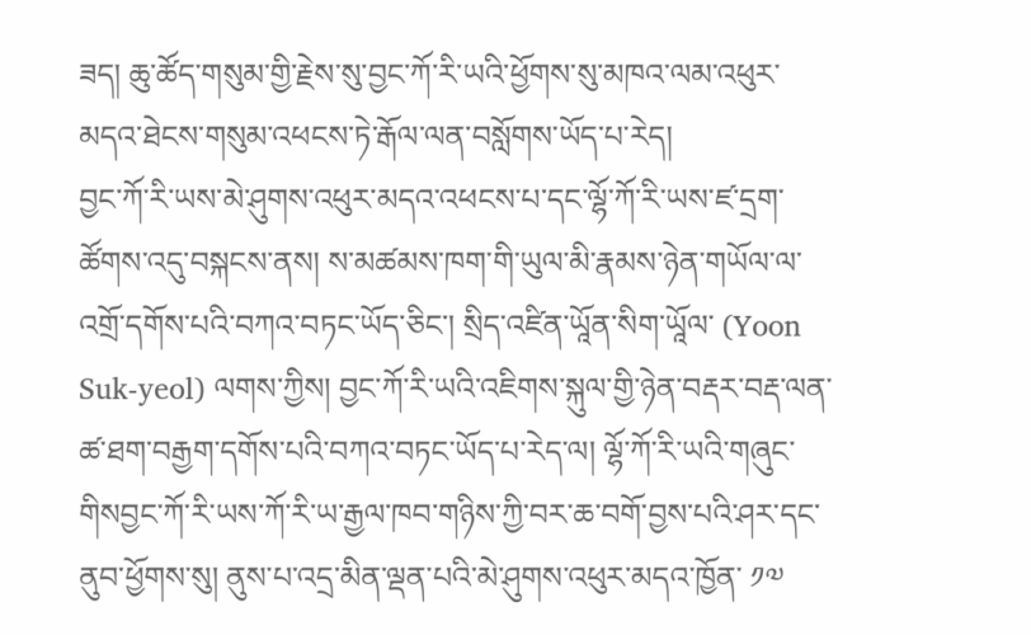ཟད། ཆུ་ཚོད་གསུམ་གྱི་རྗེས་སུ་བྱང་ཀོ་རི་ཡའི་ཕྱོགས་སུ་མཁའ་ལམ་འཕུར་མདའ་ཐེངས་གསུམ་འཕངས་ཏེ་རྒོལ་ལན་བསློགས་ཡོད་པ་རེད།
བྱང་ཀོ་རི་ཡས་མེ་ཤུགས་འཕུར་མདའ་འཕངས་པ་དང་ལྷོ་ཀོ་རི་ཡས་ཛ་དྲག་ཚོགས་འདུ་བསྐངས་ནས། ས་མཚམས་ཁག་གི་ཡུལ་མི་རྣམས་ཉེན་གཡོལ་ལ་འགྲོ་དགོས་པའི་བཀའ་བཏང་ཡོད་ཅིང་། སྲིད་འཛིན་ཡཱོན་སིག་ཡཱོལ་ (Yoon Suk-yeol) ལགས་ཀྱིས། བྱང་ཀོ་རི་ཡའི་འཇིགས་སྐུལ་གྱི་ཉེན་བརྡར་བརྡ་ལན་ཚ་ཐག་བརྒྱག་དགོས་པའི་བཀའ་བཏང་ཡོད་པ་རེད་ལ། ལྷོ་ཀོ་རི་ཡའི་གཞུང་གིསབྱང་ཀོ་རི་ཡས་ཀོ་རི་ཡ་རྒྱལ་ཁབ་གཉིས་ཀྱི་བར་ཆ་བགོ་བྱས་པའི་ཤར་དང་ནུབ་ཕྱོགས་སུ། ནུས་པ་འདྲ་མིན་ལྡན་པའི་མེ་ཤུགས་འཕུར་མདའ་ཁྱོན་ ༡༧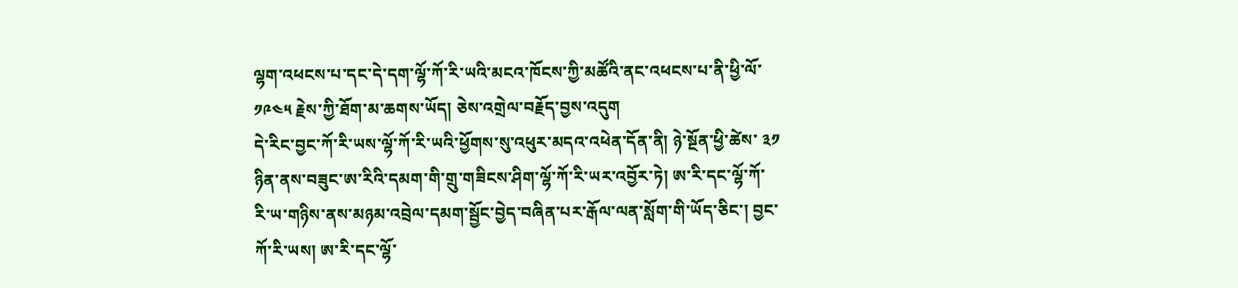ལྷག་འཕངས་པ་དང་དེ་དག་ལྷོ་ཀོ་རི་ཡའི་མངའ་ཁོངས་ཀྱི་མཚོའི་ནང་འཕངས་པ་ནི་ཕྱི་ལོ་ ༡༩༤༥ རྗེས་ཀྱི་ཐོག་མ་ཆགས་ཡོད། ཅེས་འགྲེལ་བརྗོད་བྱས་འདུག
དེ་རིང་བྱང་ཀོ་རི་ཡས་ལྷོ་ཀོ་རི་ཡའི་ཕྱོགས་སུ་འཕུར་མདའ་འཕེན་དོན་ནི། ཉེ་སྔོན་ཕྱི་ཚེས་ ༣༡ ཉིན་ནས་བཟུང་ཨ་རིའི་དམག་གི་གྲུ་གཟིངས་ཤིག་ལྷོ་ཀོ་རི་ཡར་འབྱོར་ཏེ། ཨ་རི་དང་ལྷོ་ཀོ་རི་ཡ་གཉིས་ནས་མཉམ་འབྲེལ་དམག་སྦྱོང་བྱེད་བཞིན་པར་རྒོལ་ལན་སློག་གི་ཡོད་ཅིང་། བྱང་ཀོ་རི་ཡས། ཨ་རི་དང་ལྷོ་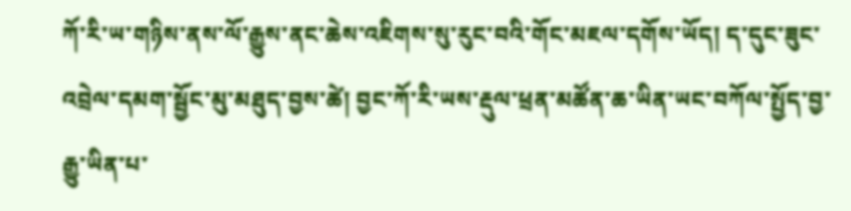ཀོ་རི་ཡ་གཉིས་ནས་ལོ་རྒྱུས་ནང་ཆེས་འཇིགས་སུ་རུང་བའི་གོང་མཇལ་དགོས་ཡོད། ད་དུང་ཟུང་འབྲེལ་དམག་སྦྱོང་མུ་མཐུད་བྱས་ཚེ། བྱང་ཀོ་རི་ཡས་རྡུལ་ཕྲན་མཚོན་ཆ་ཡིན་ཡང་བཀོལ་སྤྱོད་བྱ་རྒྱུ་ཡིན་པ་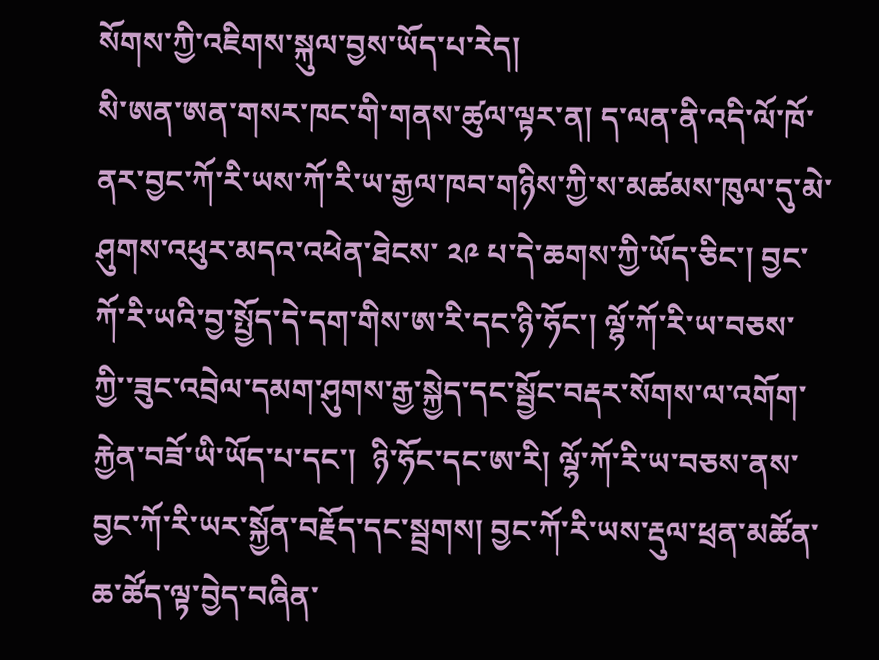སོགས་ཀྱི་འཇིགས་སྐུལ་བྱས་ཡོད་པ་རེད།
སི་ཨན་ཨན་གསར་ཁང་གི་གནས་ཚུལ་ལྟར་ན། ད་ལན་ནི་འདི་ལོ་ཁོ་ནར་བྱང་ཀོ་རི་ཡས་ཀོ་རི་ཡ་རྒྱལ་ཁབ་གཉིས་ཀྱི་ས་མཚམས་ཁུལ་དུ་མེ་ཤུགས་འཕུར་མདའ་འཕེན་ཐེངས་ ༢༩ པ་དེ་ཆགས་ཀྱི་ཡོད་ཅིང་། བྱང་ཀོ་རི་ཡའི་བྱ་སྤྱོད་དེ་དག་གིས་ཨ་རི་དང་ཉི་ཧོང་། ལྷོ་ཀོ་རི་ཡ་བཅས་ཀྱི་་ཟུང་འབྲེལ་དམག་ཤུགས་རྒྱ་སྐྱེད་དང་སྦྱོང་བརྡར་སོགས་ལ་འགོག་རྐྱེན་བཟོ་ཡི་ཡོད་པ་དང་།  ཉི་ཧོང་དང་ཨ་རི། ལྷོ་ཀོ་རི་ཡ་བཅས་ནས་བྱང་ཀོ་རི་ཡར་སྐྱོན་བརྗོད་དང་སྦྲགས། བྱང་ཀོ་རི་ཡས་རྡུལ་ཕྲན་མཚོན་ཆ་ཚོད་ལྟ་བྱེད་བཞིན་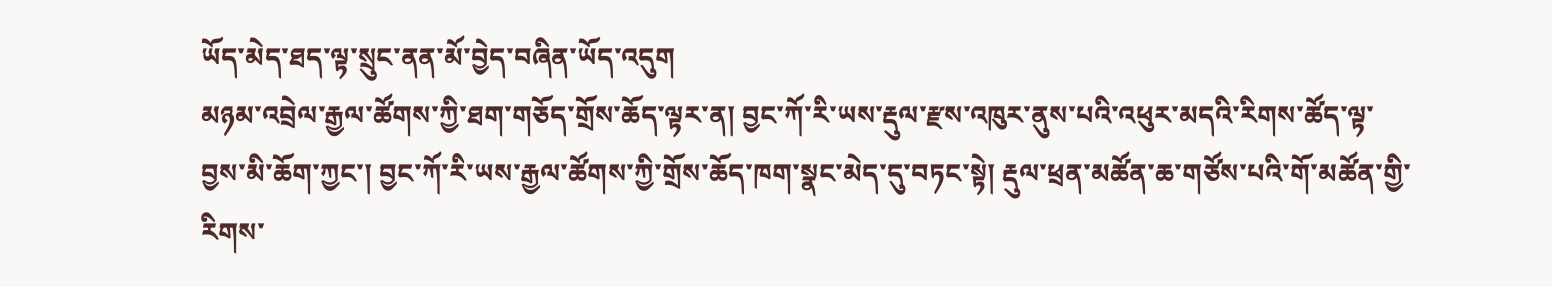ཡོད་མེད་ཐད་ལྟ་སྲུང་ནན་མོ་བྱེད་བཞིན་ཡོད་འདུག
མཉམ་འབྲེལ་རྒྱལ་ཚོགས་ཀྱི་ཐག་གཅོད་གྲོས་ཆོད་ལྟར་ན། བྱང་ཀོ་རི་ཡས་རྡུལ་རྫས་འཁུར་ནུས་པའི་འཕུར་མདའི་རིགས་ཚོད་ལྟ་བྱས་མི་ཆོག་ཀྱང་། བྱང་ཀོ་རི་ཡས་རྒྱལ་ཚོགས་ཀྱི་གྲོས་ཆོད་ཁག་སྣང་མེད་དུ་བཏང་སྟེ། རྡུལ་ཕྲན་མཚོན་ཆ་གཙོས་པའི་གོ་མཚོན་གྱི་རིགས་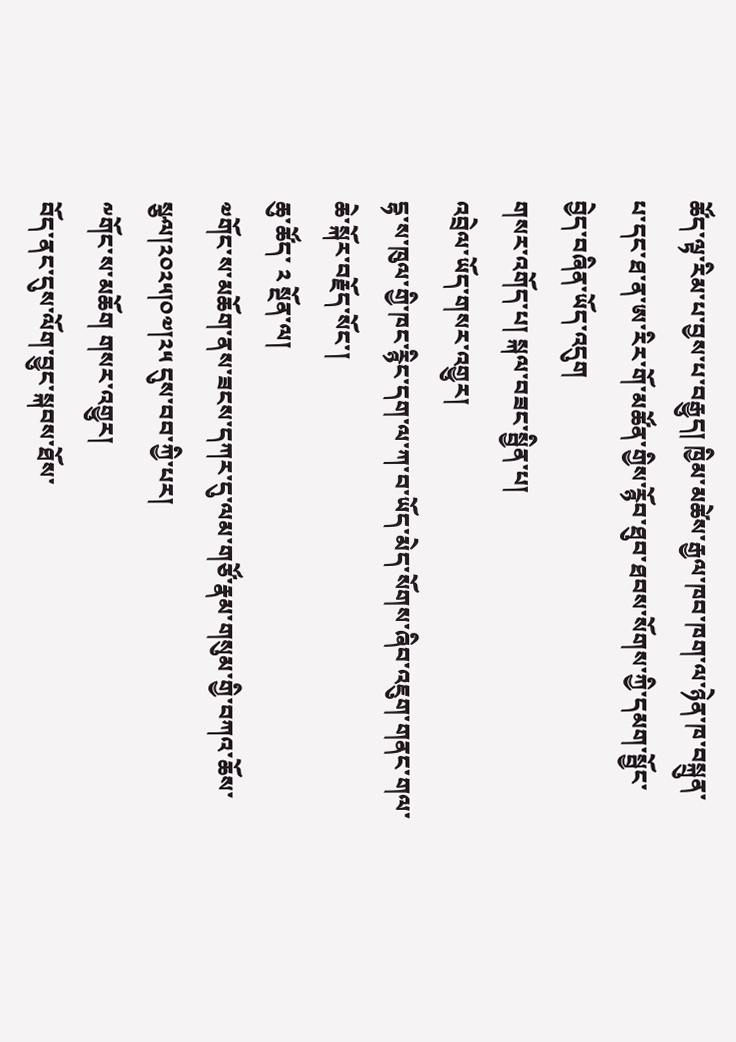ཚོད་ལྟ་རིམ་པ་བྱས་པ་བརྒྱུད། ཁྱིམ་མཚེས་རྒྱལ་ཁབ་ཁག་ལ་ཉེན་ཁ་བསྐྲུན་པ་དང་ཐ་ན་ཨ་རིར་གོ་མཚོན་གྱིས་རྙོབ་ཐུབ་ཐབས་སོགས་ཀྱི་དམག་སྦྱོང་བྱེད་བཞིན་ཡོད་འདུག
གསར་འགོད་པ། སྐལ་བཟང་སྦྱིན་པ།
འབྲེལ་ཡོད་གསར་འགྱུར།
དྷ་ས་ཁུལ་གྱི་ཁང་རྙིང་དག་ལ་ཀ་བ་ཡོད་མེད་སོགས་ཞིབ་འཇུག་གནང་གལ་ཆེ་སྐོར་བརྗོད་སོང་།
ཆུ་ཚོད་ ༢ སྔོན་ལ།
༧གོང་ས་མཆོག་ནས་ཟངས་དཀར་དུ་ལམ་གཙོ་རྣམ་གསུམ་གྱི་བཀའ་ཆོས་སྩལ།༢༠༢༥།༠༧།༢༥ དུས་བབ་ཀྱི་པར།
༸གོང་ས་མཆོག གསར་འགྱུར།
བོད་ནང་དུས་ལོག་བྱུང་སྐབས་ཐོས་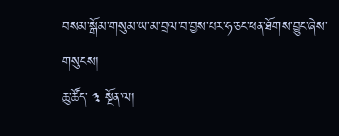བསམ་སྒོམ་གསུམ་ཡ་མ་བྲལ་བ་བྱས་པར་ཧ་ཅང་ཕན་ཐོགས་བྱུང་ཞེས་གསུངས།
ཆུ་ཚོད་ ༣ སྔོན་ལ།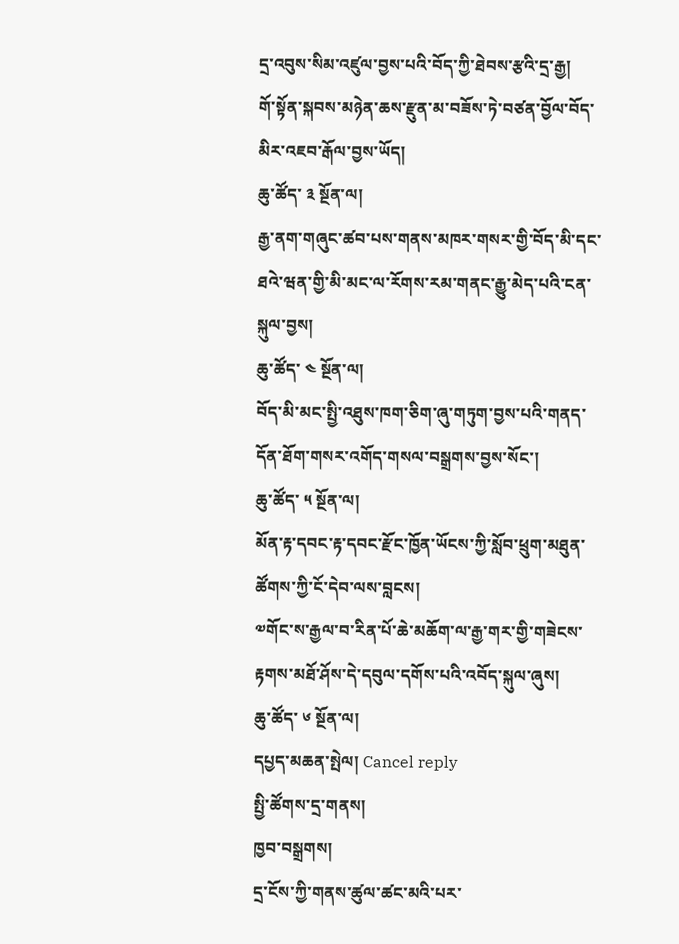དྲ་འབུས་སིམ་འཛུལ་བྱས་པའི་བོད་ཀྱི་ཐེབས་རྩའི་དྲ་རྒྱ།
གོ་སྟོན་སྐབས་མཉེན་ཆས་རྫུན་མ་བཟོས་ཏེ་བཙན་བྱོལ་བོད་མིར་འཇབ་རྒོལ་བྱས་ཡོད།
ཆུ་ཚོད་ ༣ སྔོན་ལ།
རྒྱ་ནག་གཞུང་ཚབ་པས་གནས་མཁར་གསར་གྱི་བོད་མི་དང་ཐའེ་ཝན་གྱི་མི་མང་ལ་རོགས་རམ་གནང་རྒྱུ་མེད་པའི་ངན་སྐུལ་བྱས།
ཆུ་ཚོད་ ༤ སྔོན་ལ།
བོད་མི་མང་སྤྱི་འཐུས་ཁག་ཅིག་ཞུ་གཏུག་བྱས་པའི་གནད་དོན་ཐོག་གསར་འགོད་གསལ་བསྒྲགས་བྱས་སོང་།
ཆུ་ཚོད་ ༥ སྔོན་ལ།
མོན་རྟ་དབང་རྟ་དབང་རྫོང་ཁྱོན་ཡོངས་ཀྱི་སློབ་ཕྲུག་མཐུན་ཚོགས་ཀྱི་ངོ་དེབ་ལས་བླངས།
༧གོང་ས་རྒྱལ་བ་རིན་པོ་ཆེ་མཆོག་ལ་རྒྱ་གར་གྱི་གཟེངས་རྟགས་མཐོ་ཤོས་དེ་དབུལ་དགོས་པའི་འབོད་སྐུལ་ཞུས།
ཆུ་ཚོད་ ༦ སྔོན་ལ།
དཔྱད་མཆན་སྤེལ། Cancel reply
སྤྱི་ཚོགས་དྲ་གནས།
ཁྱབ་བསྒྲགས།
དྲ་ངོས་ཀྱི་གནས་ཚུལ་ཚང་མའི་པར་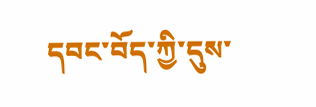དབང་བོད་ཀྱི་དུས་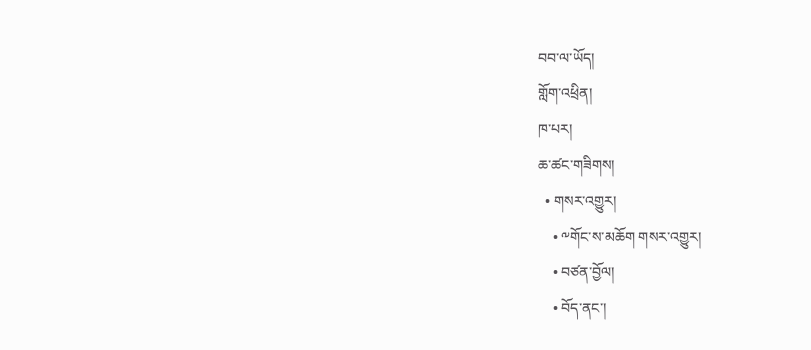བབ་ལ་ཡོད།
གློག་འཕྲིན།
ཁ་པར།
ཆ་ཚང་གཟིགས།
  • གསར་འགྱུར།
    • ༸གོང་ས་མཆོག གསར་འགྱུར།
    • བཙན་བྱོལ།
    • བོད་ནང་།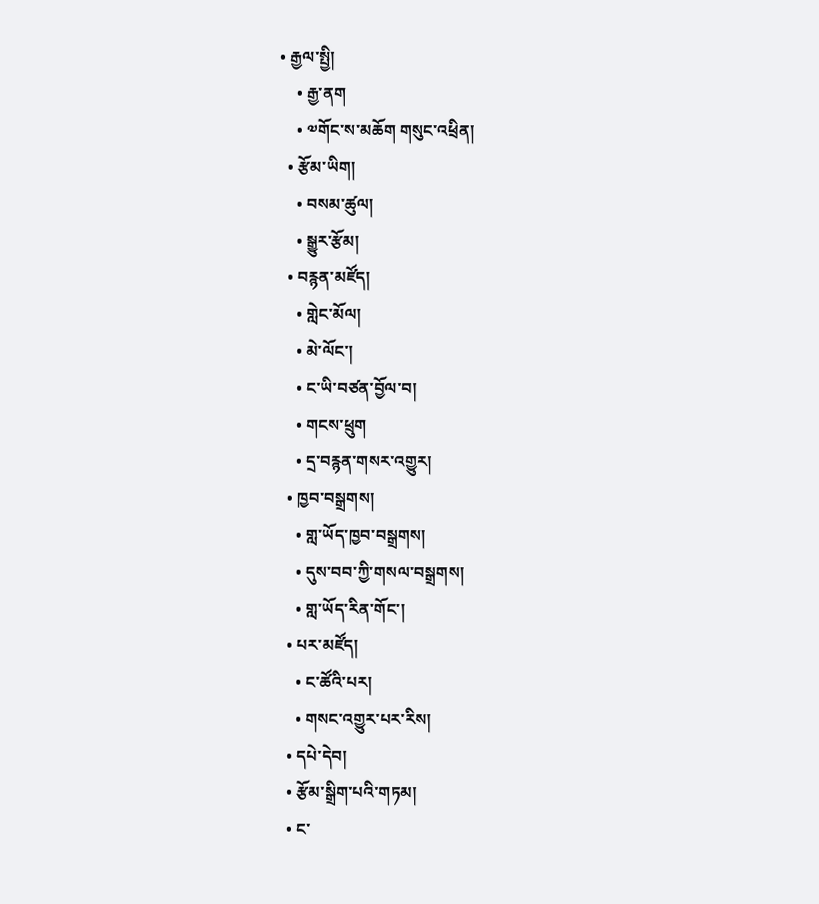• རྒྱལ་སྤྱི།
    • རྒྱ་ནག
    • ༧གོང་ས་མཆོག གསུང་འཕྲིན།
  • རྩོམ་ཡིག།
    • བསམ་ཚུལ།
    • སྒྱུར་རྩོམ།
  • བརྙན་མཛོད།
    • གླེང་མོལ།
    • མེ་ལོང་།
    • ང་ཡི་བཙན་བྱོལ་བ།
    • གངས་ཕྲུག
    • དྲ་བརྙན་གསར་འགྱུར།
  • ཁྱབ་བསྒྲགས།
    • གླ་ཡོད་ཁྱབ་བསྒྲགས།
    • དུས་བབ་ཀྱི་གསལ་བསྒྲགས།
    • གླ་ཡོད་རིན་གོང་།
  • པར་མཛོད།
    • ང་ཚོའི་པར།
    • གསང་འགྱུར་པར་རིས།
  • དཔེ་དེབ།
  • རྩོམ་སྒྲིག་པའི་གཏམ།
  • ང་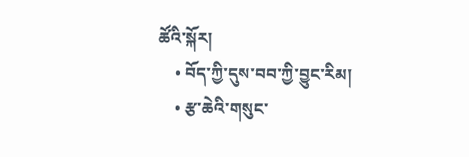ཚོའི་སྐོར།
    • བོད་ཀྱི་དུས་བབ་ཀྱི་བྱུང་རིམ།
    • རྩ་ཆེའི་གསུང་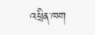འཕྲིན་ཁག